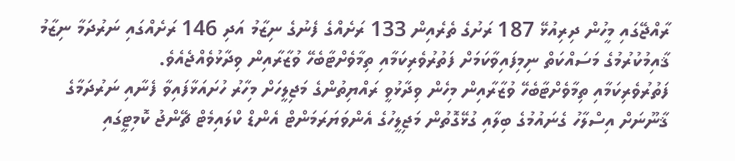ރާއްޖޭގައި މީހުން ދިރިއުޅޭ 187 ރަށުގެ ތެރެއިން 133 ރަށެއްގެ ފެނުގެ ނިޒާމު އަދި 146 ރަށެއްގައި ނަރުދަމާ ނިޒާމު ޤާއިމުކުރުމުގެ މަސައްކަތް ނިމިފައިވާކަމަށް ފަތުރުވެރިކަމާއި ތިމާވެށްޓާބެހޭ ވުޒާރާއިން ވިދާޅުވެއްޖެއެވެ.
ފަތުރުވެރިކަމާއި ތިމާވެށްޓާބެހޭ ވުޒާރާއިން މިހެން ވިދާޅުވީ ރައްޔިތުންގެ މަޖިލީހަށް މިހާރު ހުށައަޅާފައިވާ ފެނާއި ނަރުދަމާގެ ޤާނޫނަށް އިސްލާހު ގެނައުމުގެ ބިލާއި ގުޅޭގޮތުން މަޖިލީހުގެ އެންވަޔަރަމަންޓް އެންޑް ކްލައިމެޓް ޗޭންޖު ކޮމިޓީގައި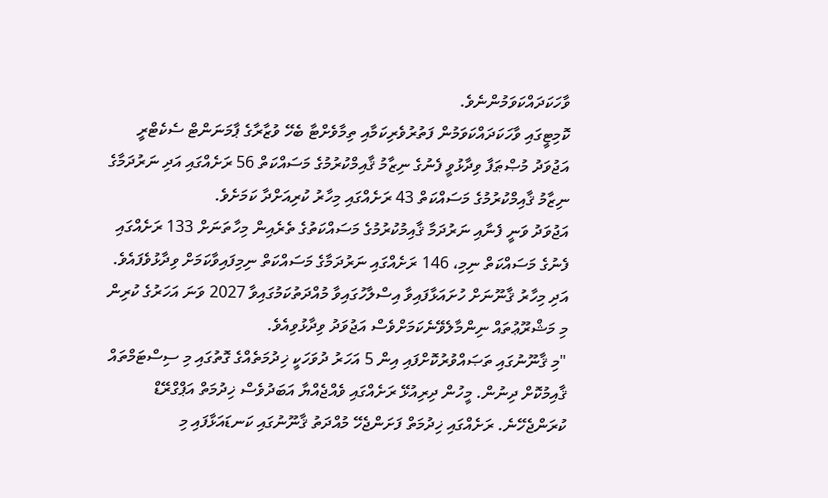ވާހަކަދައްކަވަމުންނެވެ.
ކޮމިޓީގައި ވާހަކަދައްކަވަމުން ފަތުރުވެރިކަމާއި ތިމާވެށްޓާ ބެހޭ ވުޒާރާގެ ޕާމަނަންޓް ސެކެޓްރީ އަޖުވަދު މުޞްޠަފާ ވިދާޅުވީ ފެނުގެ ނިޒާމު ޤާއިމްކުރުމުގެ މަސައްކަތް 56 ރަށެއްގައި އަދި ނަރުދަމާގެ ނިޒާމު ޤާއިމްކުރުމުގެ މަސައްކަތް 43 ރަށެއްގައި މިހާރު ކުރިއަށްދާ ކަމަށެވެ.
އަޖުވަދު ވަނީ ފެނާއި ނަރުދަމާ ޤާއިމުކުރުމުގެ މަސައްކަތުގެ ތެރެއިން މިހާތަނަށް 133 ރަށެއްގައި ފެނުގެ މަސައްކަތް ނިމި، 146 ރަށެއްގައި ނަރުދަމާގެ މަސައްކަތް ނިމިފައިވާކަމަށް ވިދާޅުވެފައެވެ. އަދި މިހާރު ޤާނޫނަށް ހުށައަޅާފައިވާ އިސްލާހުގައިވާ މުއްދަތުކަމުގައިވާ 2027 ވަނަ އަހަރުގެ ކުރިން މި މަޝްރޫޢުތައް ނިންމާލެވޭނެކަމަށްވެސް އަޖުވަދު ވިދާޅުވިއެވެ.
"މި ޤާނޫނުގައި ތަޞައްވުރުކޮށްފައި އިން 5 އަހަރު ދުވަހަކީ ޚިދުމަތެއްގެ ގޮތުގައި މި ސިސްޓަމްތައް ޤާއިމުކޮށް ދިނުން. މީހުން ދިރިއުޅޭ ރަށެއްގައި ވެއްޖެއްޔާ އަބަދުވެސް ޚިދުމަތް އަޕްގްރޭޑް ކުރަންޖެހޭނެ. ރަށެއްގައި ޚިދުމަތް ފަށަންޖެހޭ މުއްދަތު ޤާނޫނުގައި ކަނޑައަޅާފައި މި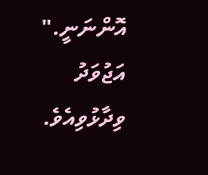އޮންނަނީ." އަޖުވަދު ވިދާޅުވިއެވެ.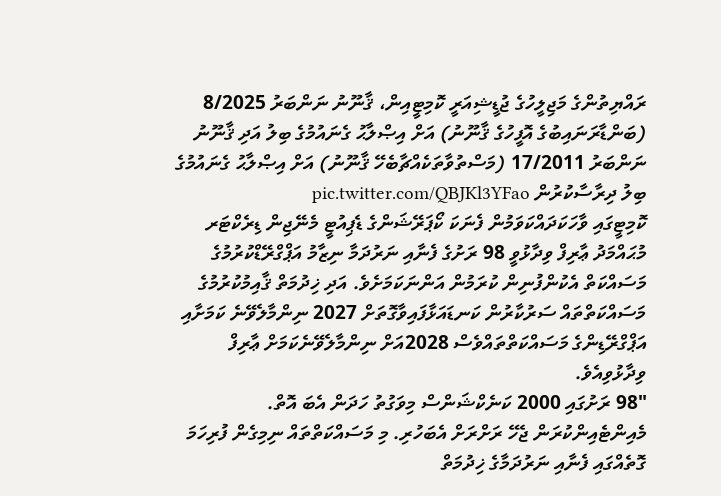ރައްޔިތުންގެ މަޖިލީހުގެ ޖުޑީޝިއަރީ ކޮމިޓީއިން، ޤާނޫނު ނަންބަރު 8/2025 (ބަންޑާރަނައިބުގެ އޮފީހުގެ ޤާނޫނު) އަށް އިޞްލާޙު ގެނައުމުގެ ބިލު އަދި ޤާނޫނު ނަންބަރު 17/2011 (މަސްތުވާތަކެއްޗާބެހޭ ޤާނޫނު) އަށް އިޞްލާޙު ގެނައުމުގެ ބިލު ދިރާސާކުރުން pic.twitter.com/QBJKl3YFao
ކޮމިޓީގައި ވާހަކަދައްކަވަމުން ފެނަކަ ކޯޕަރޭޝަންގެ ޑެޕިއުޓީ މެނޭޖިން ޑިރެކްޓަރ މުޙައްމަދު ޢާރިފް ވިދާޅުވީ 98 ރަށުގެ ފެނާއި ނަރުދަމާ ނިޒާމު އަޕްގްރޭޑްކުރުމުގެ މަސައްކަތް އެކުންފުނިން ކުރަމުން އަންނަކަމަށެވެ. އަދި ޚިދުމަތް ޤާއިމުކުރުމުގެ މަސައްކަތްތައް ސަރުކާރުން ކަނޑައަޅާފައިވާގޮތަށް 2027 ނިންމާލެވޭނެ ކަމަށާއި އަޕްގްރޭޑިންގެ މަސައްކަތްތައްވެސް 2028އަށް ނިންމާލެވޭނެކަމަށް ޢާރިފް ވިދާޅުވިއެވެ.
"98 ރަށުގައި 2000 ކަނެކްޝަންސް މިވަގުތު ހަދަން އެބަ އޮތް. މެއިންޓެއިންކުރަން ޖެހޭ ރަށްރަށް އެބަހުރި. މި މަސައްކަތްތައް ނިމިގެން ފުރިހަމަ ގޮތެއްގައި ފެނާއި ނަރުދަމާގެ ޚިދުމަތް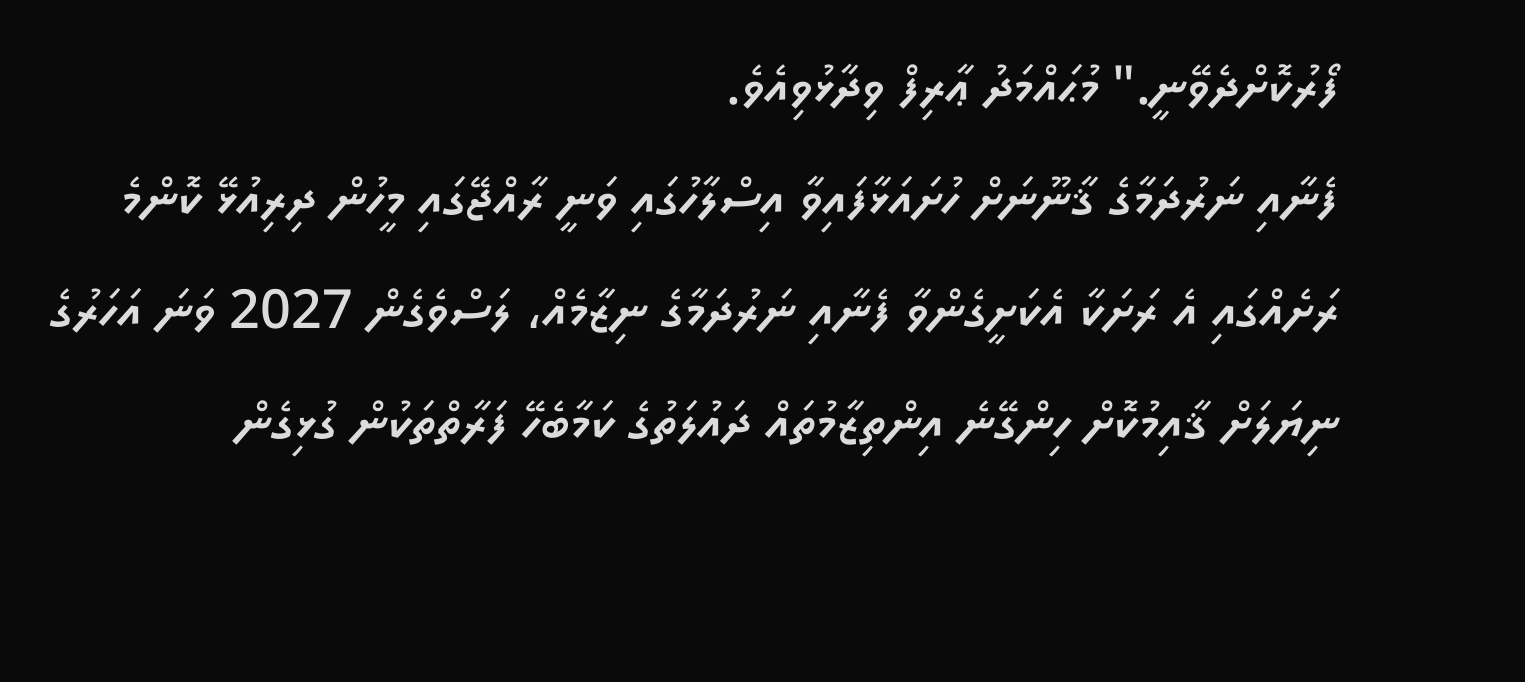ފޯރުކޮށްދެވޭނީ." މުޙައްމަދު ޢާރިފް ވިދާޅުވިއެވެ.
ފެނާއި ނަރުދަމާގެ ޤާނޫނަށް ހުށައަޅާފައިވާ އިސްލާހުގައި ވަނީ ރާއްޖޭގައި މީހުން ދިރިއުޅޭ ކޮންމެ ރަށެއްގައި އެ ރަށަކާ އެކަށީގެންވާ ފެނާއި ނަރުދަމާގެ ނިޒާމެއް، ލަސްވެގެން 2027 ވަނަ އަހަރުގެ ނިޔަލަށް ޤާއިމުކޮށް ހިންގޭނެ އިންތިޒާމުތައް ދައުލަތުގެ ކަމާބެހޭ ފަރާތްތަކުން ގުޅިގެން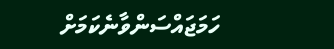ހަމަޖައްސަންވާނެކަމަށް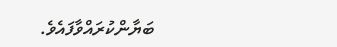ބަޔާންކުރައްވާފައެވެ.